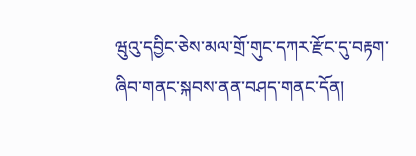ཝུའུ་དབྱིང་ཅེས་མལ་གྲོ་གུང་དཀར་རྫོང་དུ་བརྟག་ཞིབ་གནང་སྐབས་ནན་བཤད་གནང་དོན།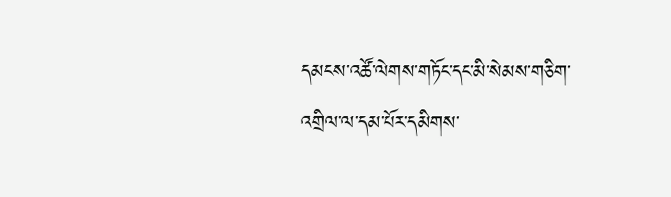དམངས་འཚོ་ལེགས་གཏོང་དང་མི་སེམས་གཅིག་འགྲིལ་ལ་དམ་པོར་དམིགས་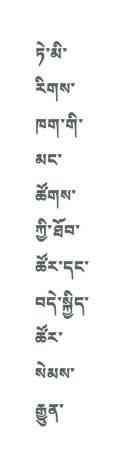ཏེ་མི་རིགས་ཁག་གི་མང་ཚོགས་ཀྱི་ཐོབ་ཚོར་དང་བདེ་སྐྱིད་ཚོར་སེམས་རྒྱུན་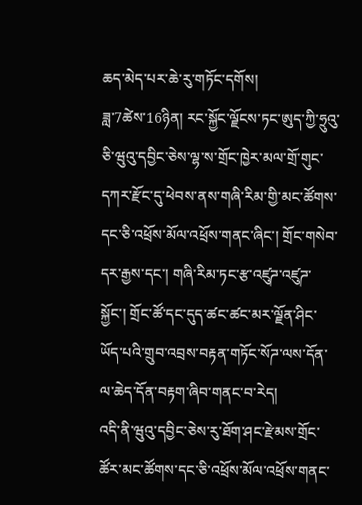ཆད་མེད་པར་ཆེ་རུ་གཏོང་དགོས།
ཟླ་7ཚེས་16ཉིན། རང་སྐྱོང་ལྗོངས་ཏང་ཨུད་ཀྱི་ཧྲུའུ་ཅི་ཝུའུ་དབྱིང་ཅེས་ལྷ་ས་གྲོང་ཁྱེར་མལ་གྲོ་གུང་དཀར་རྫོང་དུ་ཕེབས་ནས་གཞི་རིམ་གྱི་མང་ཚོགས་དང་ཅི་འཕྲོས་མོལ་འཕྲོས་གནང་ཞིང་། གྲོང་གསེབ་དར་རྒྱས་དང་། གཞི་རིམ་ཏང་རྩ་འཛུཌ་འཛུཌ་སྐྱོང་། གྲོང་ཚོ་དང་དུད་ཚང་ཚང་མར་ལྗོན་ཤིང་ཡོད་པའི་གྲུབ་འབྲས་བརྟན་གཏོང་སོཌ་ལས་དོན་ལ་ཆེད་དོན་བརྟག་ཞིབ་གནང་བ་རེད།
འདི་ནི་ཝུའུ་དབྱིང་ཅེས་རུ་ཐོག་ཤང་རྫེམས་གྲོང་ཚོར་མང་ཚོགས་དང་ཅི་འཕྲོས་མོལ་འཕྲོས་གནང་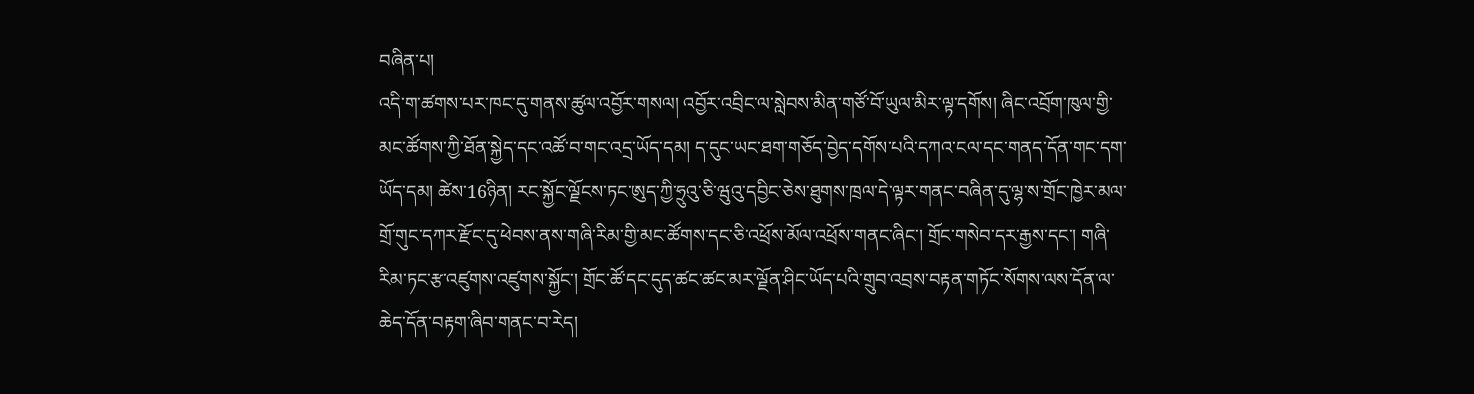བཞིན་པ།
འདི་ག་ཚགས་པར་ཁང་དུ་གནས་ཚུལ་འབྱོར་གསལ། འབྱོར་འབྲིང་ལ་སླེབས་མིན་གཙོ་བོ་ཡུལ་མིར་ལྟ་དགོས། ཞིང་འབྲོག་ཁུལ་གྱི་མང་ཚོགས་ཀྱི་ཐོན་སྐྱེད་དང་འཚོ་བ་གང་འདྲ་ཡོད་དམ། ད་དུང་ཡང་ཐག་གཅོད་བྱེད་དགོས་པའི་དཀའ་ངལ་དང་གནད་དོན་གང་དག་ཡོད་དམ། ཚེས་16ཉིན། རང་སྐྱོང་ལྗོངས་ཏང་ཨུད་ཀྱི་ཧྲུའུ་ཅི་ཝུའུ་དབྱིང་ཅེས་ཐུགས་ཁྲལ་དེ་ལྟར་གནང་བཞིན་དུ་ལྷ་ས་གྲོང་ཁྱེར་མལ་གྲོ་གུང་དཀར་རྫོང་དུ་ཕེབས་ནས་གཞི་རིམ་གྱི་མང་ཚོགས་དང་ཅི་འཕྲོས་མོལ་འཕྲོས་གནང་ཞིང་། གྲོང་གསེབ་དར་རྒྱས་དང་། གཞི་རིམ་ཏང་རྩ་འཛུགས་འཛུགས་སྐྱོང་། གྲོང་ཚོ་དང་དུད་ཚང་ཚང་མར་ལྗོན་ཤིང་ཡོད་པའི་གྲུབ་འབྲས་བརྟན་གཏོང་སོགས་ལས་དོན་ལ་ཆེད་དོན་བརྟག་ཞིབ་གནང་བ་རེད།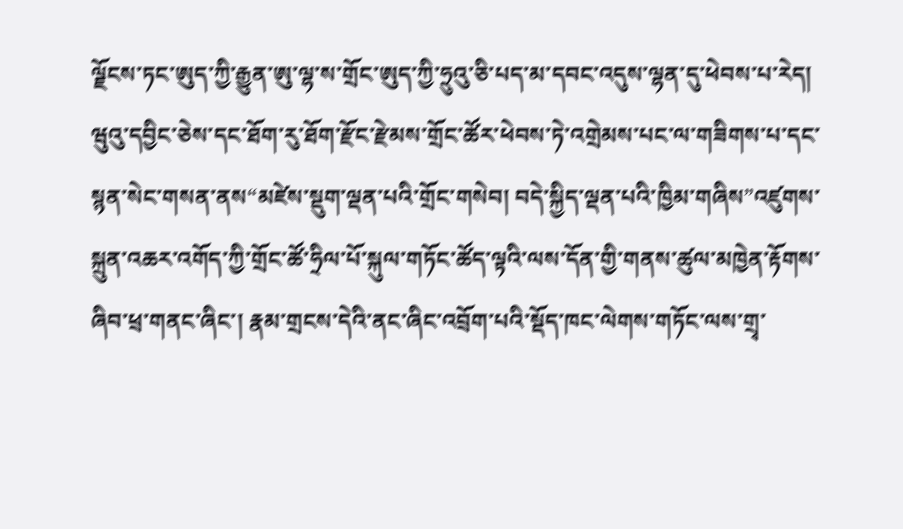ལྗོངས་ཏང་ཨུད་ཀྱི་རྒྱུན་ཨུ་ལྷ་ས་གྲོང་ཨུད་ཀྱི་ཧྲུའུ་ཅི་པད་མ་དབང་འདུས་ལྷན་དུ་ཕེབས་པ་རེད།
ཝུའུ་དབྱིང་ཅེས་དང་ཐོག་རུ་ཐོག་རྫོང་རྫེམས་གྲོང་ཚོར་ཕེབས་ཏེ་འགྲེམས་པང་ལ་གཟིགས་པ་དང་སྙན་སེང་གསན་ནས“མཛེས་སྡུག་ལྡན་པའི་གྲོང་གསེབ། བདེ་སྐྱིད་ལྡན་པའི་ཁྱིམ་གཞིས”འཛུགས་སྐྲུན་འཆར་འགོད་ཀྱི་གྲོང་ཚོ་ཧྲིལ་པོ་སྐུལ་གཏོང་ཚོད་ལྟའི་ལས་དོན་གྱི་གནས་ཚུལ་མཁྱེན་རྟོགས་ཞིབ་ཕྲ་གནང་ཞིང་། རྣམ་གྲངས་དེའི་ནང་ཞིང་འབྲོག་པའི་སྡོད་ཁང་ལེགས་གཏོང་ལས་གྲྭ་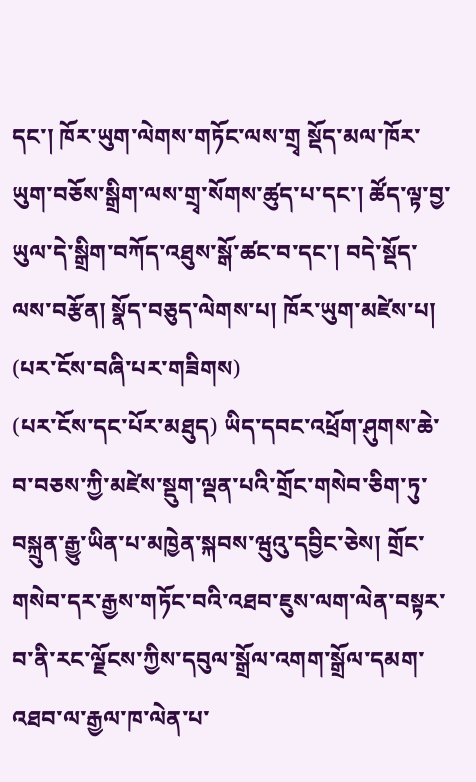དང་། ཁོར་ཡུག་ལེགས་གཏོང་ལས་གྲྭ སྡོད་མལ་ཁོར་ཡུག་བཅོས་སྒྲིག་ལས་གྲྭ་སོགས་ཚུད་པ་དང་། ཚོད་ལྟ་བྱ་ཡུལ་དེ་སྒྲིག་བཀོད་འཐུས་སྒོ་ཚང་བ་དང་། བདེ་སྡོད་ལས་བརྩོན། སྣོད་བཅུད་ལེགས་པ། ཁོར་ཡུག་མཛེས་པ། (པར་ངོས་བཞི་པར་གཟིགས)
(པར་ངོས་དང་པོར་མཐུད) ཡིད་དབང་འཕྲོག་ཤུགས་ཆེ་བ་བཅས་ཀྱི་མཛེས་སྡུག་ལྡན་པའི་གྲོང་གསེབ་ཅིག་ཏུ་བསྐྲུན་རྒྱུ་ཡིན་པ་མཁྱེན་སྐབས་ཝུའུ་དབྱིང་ཅེས། གྲོང་གསེབ་དར་རྒྱས་གཏོང་བའི་འཐབ་ཇུས་ལག་ལེན་བསྟར་བ་ནི་རང་ལྗོངས་ཀྱིས་དབུལ་སྒྲོལ་འགག་སྒྲོལ་དམག་འཐབ་ལ་རྒྱལ་ཁ་ལེན་པ་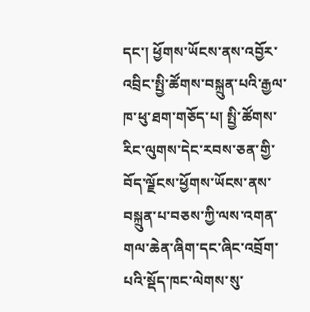དང་། ཕྱོགས་ཡོངས་ནས་འབྱོར་འབྲིང་སྤྱི་ཚོགས་བསྐྲུན་པའི་རྒྱལ་ཁ་ཕུ་ཐག་གཅོད་པ། སྤྱི་ཚོགས་རིང་ལུགས་དེང་རབས་ཅན་གྱི་བོད་ལྗོངས་ཕྱོགས་ཡོངས་ནས་བསྐྲུན་པ་བཅས་ཀྱི་ལས་འགན་གལ་ཆེན་ཞིག་དང་ཞིང་འབྲོག་པའི་སྡོད་ཁང་ལེགས་སུ་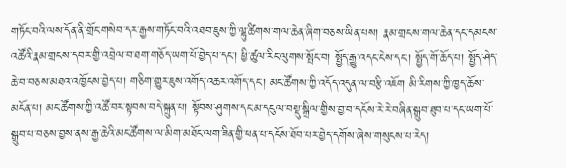གཏོང་བའི་ལས་དོན་ནི་གྲོང་གསེབ་དར་རྒྱས་གཏོང་བའི་འཐབ་ཇུས་ཀྱི་ལྷུ་ཚིགས་གལ་ཆེན་ཞིག་བཅས་ཡིན་པས། རྣམ་གྲངས་གལ་ཆེན་དང་དམངས་འཚོའི་རྣམ་གྲངས་དབར་གྱི་འབྲེལ་བ་ཐག་གཅོད་ཡག་པོ་བྱེད་པ་དང་། ཕྱི་ཚུལ་རིང་ལུགས་སྤོང་བ། སྤྱོད་རྒྱུ་འདང་ངེས་དང་། སྤྱོད་གོ་ཆོད་པ། སྤྱོད་ཤེད་ཆེ་བ་བཅས་མཐའ་འཁྱོངས་བྱེད་པ། གཅིག་གྱུར་ཇུས་འགོད་འཆར་འགོད་དང་། མང་ཚོགས་ཀྱི་འདོད་འདུན་ལ་བརྩི་འཇོག མི་རིགས་ཀྱི་ཁྱད་ཆོས་མངོན་པ། མང་ཚོགས་ཀྱི་འཚོ་བར་སྟབས་བདེ་སྐྲུན་པ། སྟོབས་ཤུགས་དང་མ་དངུལ་བསྡུ་སྒྲིལ་གྱིས་བྱ་བ་དངོས་རེ་རེ་བཞིན་སྒྲུབ་ཐུབ་པ་དང་ཡག་པོ་སྒྲུབ་པ་བཅས་བྱས་ནས་རྒྱ་ཆེའི་མང་ཚོགས་ལ་མིག་མཐོང་ལག་ཟིན་གྱི་ཕན་པ་དངོས་ཐོབ་པར་བྱེད་དགོས་ཞེས་གསུངས་པ་རེད།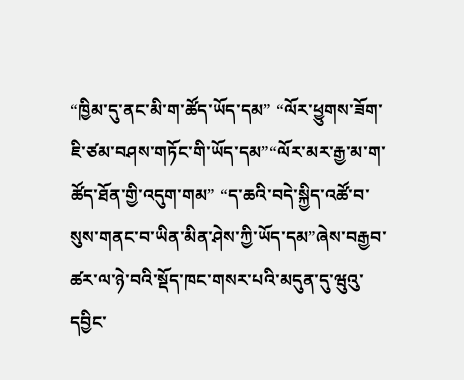“ཁྱིམ་དུ་ནང་མི་ག་ཚོད་ཡོད་དམ” “ལོར་ཕྱུགས་ཟོག་ཇི་ཙམ་བཤས་གཏོང་གི་ཡོད་དམ”“ལོར་མར་རྒྱ་མ་ག་ཚོད་ཐོན་གྱི་འདུག་གམ” “ད་ཆའི་བདེ་སྐྱིད་འཚོ་བ་སུས་གནང་བ་ཡིན་མིན་ཤེས་ཀྱི་ཡོད་དམ”ཞེས་བརྒྱབ་ཚར་ལ་ཉེ་བའི་སྡོད་ཁང་གསར་པའི་མདུན་དུ་ཝུའུ་དབྱིང་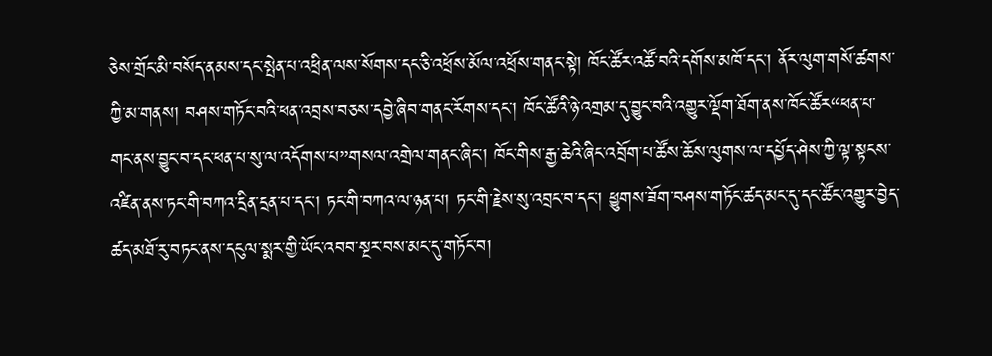ཅེས་གྲོང་མི་བསོད་ནམས་དང་སྤེན་པ་འཕྲིན་ལས་སོགས་དང་ཅི་འཕྲོས་མོལ་འཕྲོས་གནང་སྟེ། ཁོང་ཚོར་འཚོ་བའི་དགོས་མཁོ་དང་། ནོར་ལུག་གསོ་ཚགས་ཀྱི་མ་གནས། བཤས་གཏོང་བའི་ཕན་འབྲས་བཅས་དབྱེ་ཞིབ་གནང་རོགས་དང་། ཁོང་ཚོའི་ཉེ་འགྲམ་དུ་བྱུང་བའི་འགྱུར་ལྡོག་ཐོག་ནས་ཁོང་ཚོར“ཕན་པ་གང་ནས་བྱུང་བ་དང་ཕན་པ་སུ་ལ་འདོགས་པ”གསལ་འགྲེལ་གནང་ཞིང་། ཁོང་གིས་རྒྱ་ཆེའི་ཞིང་འབྲོག་པ་ཚོས་ཆོས་ལུགས་ལ་དཔྱོད་ཤེས་ཀྱི་ལྟ་སྟངས་འཛིན་ནས་ཏང་གི་བཀའ་དྲིན་དྲན་པ་དང་། ཏང་གི་བཀའ་ལ་ཉན་པ། ཏང་གི་རྗེས་སུ་འབྲང་བ་དང་། ཕྱུགས་ཟོག་བཤས་གཏོང་ཚད་མང་དུ་དང་ཚོང་འགྱུར་བྱེད་ཚད་མཐོ་རུ་བཏང་ནས་དངུལ་སྨར་གྱི་ཡོང་འབབ་སྔར་བས་མང་དུ་གཏོང་བ།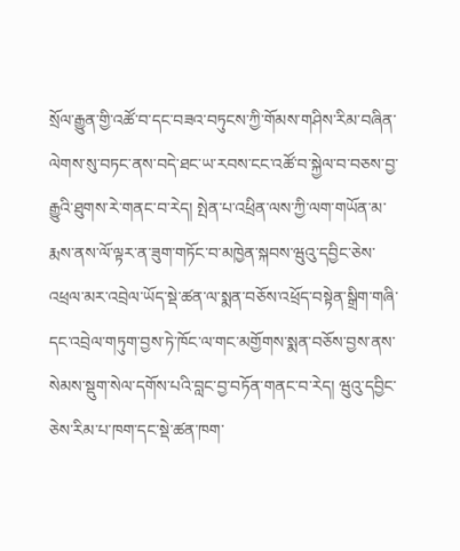སྲོལ་རྒྱུན་གྱི་འཚོ་བ་དང་བཟའ་བཏུངས་ཀྱི་གོམས་གཤིས་རིམ་བཞིན་ལེགས་སུ་བཏང་ནས་བདེ་ཐང་ཡ་རབས་ངང་འཚོ་བ་སྐྱེལ་བ་བཅས་བྱ་རྒྱུའི་ཐུགས་རེ་གནང་བ་རེད། སྤེན་པ་འཕྲིན་ལས་ཀྱི་ལག་གཡོན་མ་རྨས་ནས་ལོ་ལྟར་ན་ཟུག་གཏོང་བ་མཁྱེན་སྐབས་ཝུའུ་དབྱིང་ཅེས་འཕྲལ་མར་འབྲེལ་ཡོད་སྡེ་ཚན་ལ་སྨན་བཅོས་འཕྲོད་བསྟེན་སྒྲིག་གཞི་དང་འབྲེལ་གཏུག་བྱས་ཏེ་ཁོང་ལ་གང་མགྱོགས་སྨན་བཅོས་བྱས་ནས་སེམས་སྡུག་སེལ་དགོས་པའི་བླང་བྱ་བཏོན་གནང་བ་རེད། ཝུའུ་དབྱིང་ཅེས་རིམ་པ་ཁག་དང་སྡེ་ཚན་ཁག་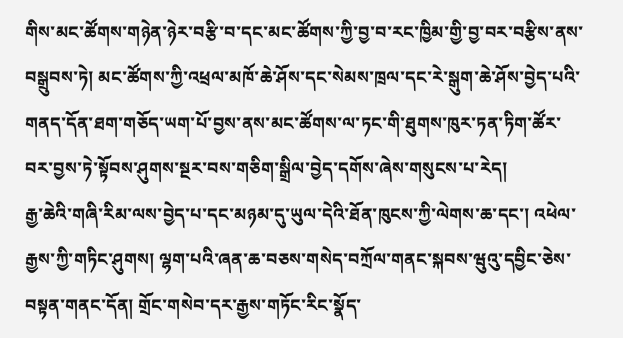གིས་མང་ཚོགས་གཉེན་ཉེར་བརྩི་བ་དང་མང་ཚོགས་ཀྱི་བྱ་བ་རང་ཁྱིམ་གྱི་བྱ་བར་བརྩིས་ནས་བསྒྲུབས་ཏེ། མང་ཚོགས་ཀྱི་འཕྲལ་མཁོ་ཆེ་ཤོས་དང་སེམས་ཁྲལ་དང་རེ་སྒུག་ཆེ་ཤོས་བྱེད་པའི་གནད་དོན་ཐག་གཅོད་ཡག་པོ་བྱས་ནས་མང་ཚོགས་ལ་ཏང་གི་ཐུགས་ཁུར་ཏན་ཏིག་ཚོར་བར་བྱས་ཏེ་སྟོབས་ཤུགས་སྔར་བས་གཅིག་སྒྲིལ་བྱེད་དགོས་ཞེས་གསུངས་པ་རེད།
རྒྱ་ཆེའི་གཞི་རིམ་ལས་བྱེད་པ་དང་མཉམ་དུ་ཡུལ་དེའི་ཐོན་ཁུངས་ཀྱི་ལེགས་ཆ་དང་། འཕེལ་རྒྱས་ཀྱི་གཏིང་ཤུགས། ལྷག་པའི་ཞན་ཆ་བཅས་གསེད་བཀྲོལ་གནང་སྐབས་ཝུའུ་དབྱིང་ཅེས་བསྟན་གནང་དོན། གྲོང་གསེབ་དར་རྒྱས་གཏོང་རིང་སྣོད་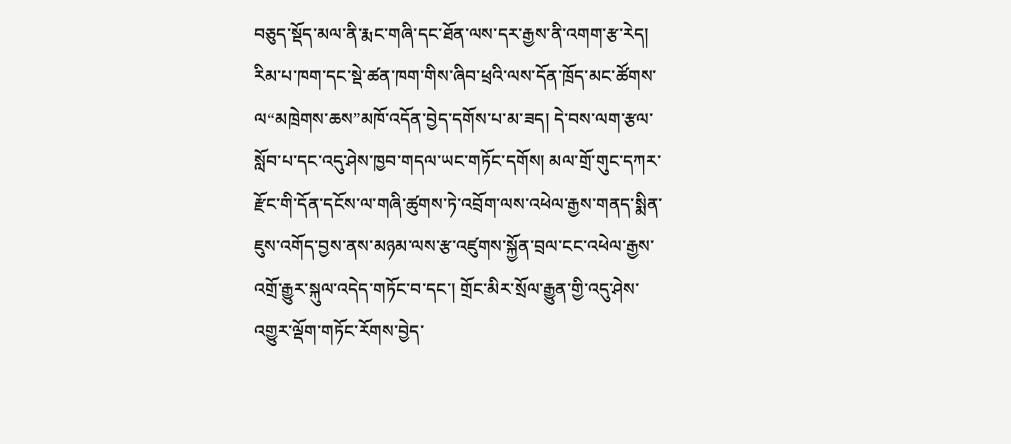བཅུད་སྡོད་མལ་ནི་རྨང་གཞི་དང་ཐོན་ལས་དར་རྒྱས་ནི་འགག་རྩ་རེད། རིམ་པ་ཁག་དང་སྡེ་ཚན་ཁག་གིས་ཞིབ་ཕྲའི་ལས་དོན་ཁྲོད་མང་ཚོགས་ལ“མཁྲེགས་ཆས”མཁོ་འདོན་བྱེད་དགོས་པ་མ་ཟད། དེ་བས་ལག་རྩལ་སློབ་པ་དང་འདུ་ཤེས་ཁྱབ་གདལ་ཡང་གཏོང་དགོས། མལ་གྲོ་གུང་དཀར་རྫོང་གི་དོན་དངོས་ལ་གཞི་ཚུགས་ཏེ་འབྲོག་ལས་འཕེལ་རྒྱས་གནད་སྨིན་ཇུས་འགོད་བྱས་ནས་མཉམ་ལས་རྩ་འཛུགས་སྐྱོན་བྲལ་ངང་འཕེལ་རྒྱས་འགྲོ་རྒྱུར་སྐུལ་འདེད་གཏོང་བ་དང་། གྲོང་མིར་སྲོལ་རྒྱུན་གྱི་འདུ་ཤེས་འགྱུར་ལྡོག་གཏོང་རོགས་བྱེད་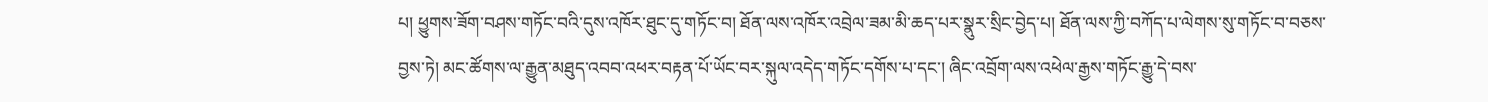པ། ཕྱུགས་ཟོག་བཤས་གཏོང་བའི་དུས་འཁོར་ཐུང་དུ་གཏོང་བ། ཐོན་ལས་འཁོར་འབྲེལ་ཟམ་མི་ཆད་པར་སྣུར་སྲིང་བྱེད་པ། ཐོན་ལས་ཀྱི་བཀོད་པ་ལེགས་སུ་གཏོང་བ་བཅས་བྱས་ཏེ། མང་ཚོགས་ལ་རྒྱུན་མཐུད་འབབ་འཕར་བརྟན་པོ་ཡོང་བར་སྐུལ་འདེད་གཏོང་དགོས་པ་དང་། ཞིང་འབྲོག་ལས་འཕེལ་རྒྱས་གཏོང་རྒྱུ་དེ་བས་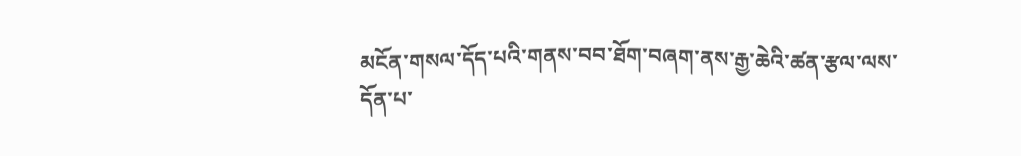མངོན་གསལ་དོད་པའི་གནས་བབ་ཐོག་བཞག་ནས་རྒྱ་ཆེའི་ཚན་རྩལ་ལས་དོན་པ་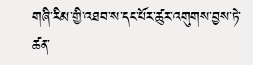གཞི་རིམ་གྱི་འཐབ་ས་དང་པོར་ཚུར་འགུགས་བྱས་ཏེ་ཚན་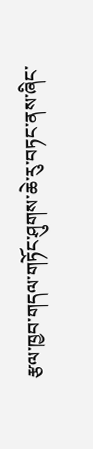རྩལ་ཁྱབ་གདལ་གཏོང་ཤུགས་ཆེ་རུ་བཏང་ནས་ཞིང་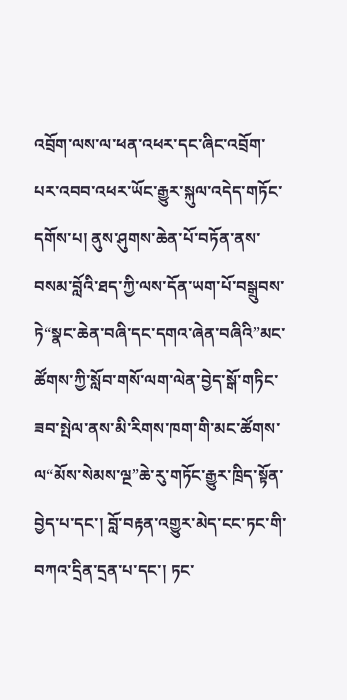འབྲོག་ལས་ལ་ཕན་འཕར་དང་ཞིང་འབྲོག་པར་འབབ་འཕར་ཡོང་རྒྱུར་སྐུལ་འདེད་གཏོང་དགོས་པ། ནུས་ཤུགས་ཆེན་པོ་བཏོན་ནས་བསམ་བློའི་ཐད་ཀྱི་ལས་དོན་ཡག་པོ་བསྒྲུབས་ཏེ“སྣང་ཆེན་བཞི་དང་དགའ་ཞེན་བཞིའི”མང་ཚོགས་ཀྱི་སློབ་གསོ་ལག་ལེན་བྱེད་སྒོ་གཏིང་ཟབ་སྤེལ་ནས་མི་རིགས་ཁག་གི་མང་ཚོགས་ལ“མོས་སེམས་ལྔ”ཆེ་རུ་གཏོང་རྒྱུར་ཁྲིད་སྟོན་བྱེད་པ་དང་། བློ་བརྟན་འགྱུར་མེད་ངང་ཏང་གི་བཀའ་དྲིན་དྲན་པ་དང་། ཏང་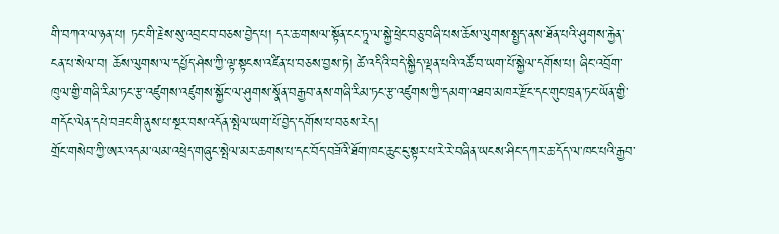གི་བཀའ་ལ་ཉན་པ། ཏང་གི་རྗེས་སུ་འབྲང་བ་བཅས་བྱེད་པ། དར་ཆ་གསལ་སྟོན་ངང་ཏཱ་ལ་སྐྱེ་ཕྲེང་བཅུ་བཞི་པས་ཆོས་ལུགས་སྤྱད་ནས་ཐོན་པའི་ཤུགས་རྐྱེན་ངན་པ་སེལ་བ། ཆོས་ལུགས་ལ་དཔྱོད་ཤེས་ཀྱི་ལྟ་སྟངས་འཛིན་པ་བཅས་བྱས་ཏེ། ཚེ་འདིའི་བདེ་སྐྱིད་ལྡན་པའི་འཚོ་བ་ཡག་པོ་སྐྱེལ་དགོས་པ། ཞིང་འབྲོག་ཁུལ་གྱི་གཞི་རིམ་ཏང་རྩ་འཛུགས་འཛུགས་སྐྱོང་ལ་ཤུགས་སྣོན་བརྒྱབ་ནས་གཞི་རིམ་ཏང་རྩ་འཛུགས་ཀྱི་དམག་འཐབ་མཁར་རྫོང་དང་གུང་ཁྲན་ཏང་ཡོན་གྱི་གདོང་ལེན་དཔེ་བཟང་གི་ནུས་པ་སྔར་བས་འདོན་སྤེལ་ཡག་པོ་བྱེད་དགོས་པ་བཅས་རེད།
གྲོང་གསེབ་ཀྱི་ཨར་འདམ་ལམ་འཕྲེད་གཞུང་སྤེལ་མར་ཆགས་པ་དང་བོད་བཟོའི་ཐོག་ཁང་ཆུང་ངུ་སྟར་པ་རེ་རེ་བཞིན་ཡངས་ཤིང་དཀར་ཆ་དོད་ལ་ཁང་པའི་རྒྱབ་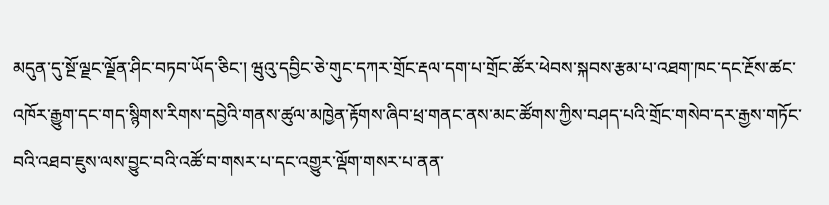མདུན་དུ་སྔོ་ལྗང་ལྗོན་ཤིང་བཏབ་ཡོད་ཅིང་། ཝུའུ་དབྱིང་ཅེ་གུང་དཀར་གྲོང་རྡལ་དག་པ་གྲོང་ཚོར་ཕེབས་སྐབས་རྩམ་པ་འཐག་ཁང་དང་རྔོས་ཚང་འཁོར་རྒྱུག་དང་གད་སྙིགས་རིགས་དབྱེའི་གནས་ཚུལ་མཁྱེན་རྟོགས་ཞིབ་ཕྲ་གནང་ནས་མང་ཚོགས་ཀྱིས་བཤད་པའི་གྲོང་གསེབ་དར་རྒྱས་གཏོང་བའི་འཐབ་ཇུས་ལས་བྱུང་བའི་འཚོ་བ་གསར་པ་དང་འགྱུར་ལྡོག་གསར་པ་ནན་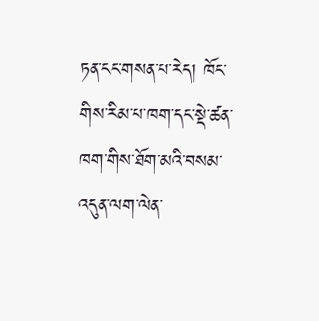ཏན་ངང་གསན་པ་རེད། ཁོང་གིས་རིམ་པ་ཁག་དང་སྡེ་ཚན་ཁག་གིས་ཐོག་མའི་བསམ་འདུན་ལག་ལེན་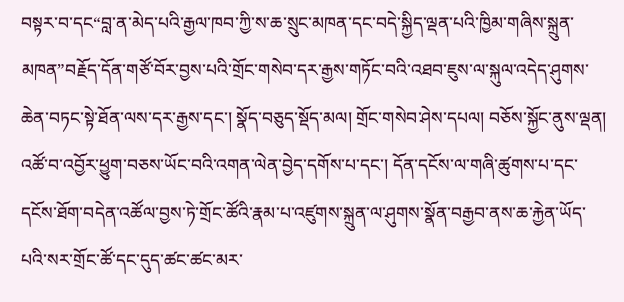བསྟར་བ་དང“བླ་ན་མེད་པའི་རྒྱལ་ཁབ་ཀྱི་ས་ཆ་སྲུང་མཁན་དང་བདེ་སྐྱིད་ལྡན་པའི་ཁྱིམ་གཞིས་སྐྲུན་མཁན”བརྗོད་དོན་གཙོ་བོར་བྱས་པའི་གྲོང་གསེབ་དར་རྒྱས་གཏོང་བའི་འཐབ་ཇུས་ལ་སྐུལ་འདེད་ཤུགས་ཆེན་བཏང་སྟེ་ཐོན་ལས་དར་རྒྱས་དང་། སྣོད་བཅུད་སྡོད་མལ། གྲོང་གསེབ་ཤེས་དཔལ། བཅོས་སྐྱོང་ནུས་ལྡན། འཚོ་བ་འབྱོར་ཕྱུག་བཅས་ཡོང་བའི་འགན་ལེན་བྱེད་དགོས་པ་དང་། དོན་དངོས་ལ་གཞི་ཚུགས་པ་དང་དངོས་ཐོག་བདེན་འཚོལ་བྱས་ཏེ་གྲོང་ཚོའི་རྣམ་པ་འཛུགས་སྐྲུན་ལ་ཤུགས་སྣོན་བརྒྱབ་ནས་ཆ་རྐྱེན་ཡོད་པའི་སར་གྲོང་ཚོ་དང་དུད་ཚང་ཚང་མར་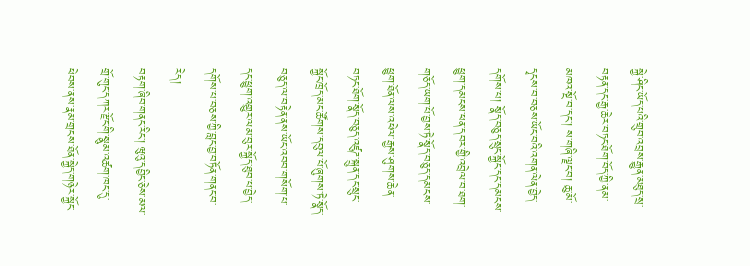སྐྱེ་ཤིང་ཡོད་པའི་གྲུབ་འབྲས་རྒྱུན་མཐུད་སྲ་བརྟན་དང་རྒྱ་ཆེར་བཏང་ཐོག་བོད་ཀྱི་ནམ་མཁའ་སྔོ་བ་དང་། ས་གཞི་ལྗང་བ། ཆུ་མོ་དྭངས་བ་བཅས་ཡོང་བའི་འགན་ལེན་བྱེད་དགོས་པ། སྣོད་བཅུད་སྲུང་སྐྱོང་དང་དམངས་ཕྱུག་དམངས་ཕན་དབར་གྱི་འབྲེལ་བ་ཐག་གཅོད་ཡག་པོ་བྱས་ཏེ་སྣོད་བཅུད་དམངས་ཕྱུག་ཐོན་ལས་འཕེལ་རྒྱས་ཤུགས་ཆེན་བཏང་ཐོག་སྣོད་བཅུད་འཛུཌ་སྐྲུན་དང་སྲུང་སྐྱོང་ཁྲོད་མང་ཚོགས་དབུལ་པོ་ཞུགས་ཏེ་སྣོད་བཅུད་ལ་བརྟེན་ནས་ཡོང་འབབ་གསོག་པ་དང་ཕྱུག་འགྱུར་ལམ་བུར་སྐྱོད་ཐུབ་པ་བྱེད་དགོས་པ་བཅས་ཀྱི་བླང་བྱ་བཏོན་གནང་བ་རེད།
བརྟག་ཞིབ་གནང་རིང་། ཝུའུ་དབྱིང་ཅེས་མལ་གྲོ་གུང་དཀར་རྫོང་གི་སྣུམ་འཚག་ཁང་དུ་ཕེབས་ནས་རྣམ་གྲངས་ཐོན་སྐྱེད་གཉེར་སྐྱོང་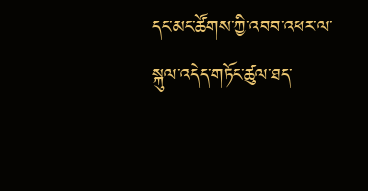དང་མང་ཚོགས་ཀྱི་འབབ་འཕར་ལ་སྐུལ་འདེད་གཏོང་ཚུལ་ཐད་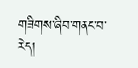གཟིགས་ཞིབ་གནང་བ་རེད།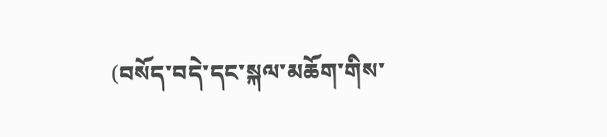(བསོད་བདེ་དང་སྐལ་མཆོག་གིས་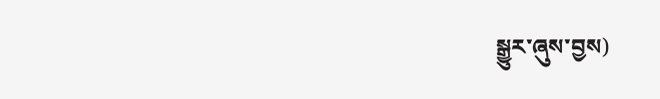སྒྱུར་ཞུས་བྱས)